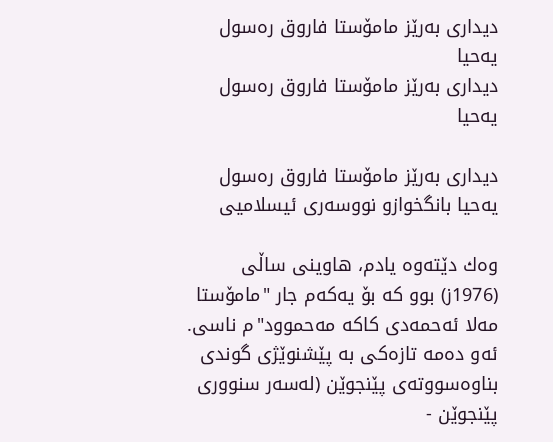دیداری‌ به‌رێز مامۆستا فاروق ره‌سول یه‌حیا
دیداری‌ به‌رێز مامۆستا فاروق ره‌سول یه‌حیا

دیداری‌ به‌رێز مامۆستا فاروق ره‌سول یه‌حیا بانگخوازو نووسه‌ری‌ ئیسلامیی

وه‌ك دێته‌وه‌ یادم، هاوینی‌ ساڵی‌ (1976ز) بوو كه‌ بۆ یه‌كه‌م جار "مامۆستا مه‌لا ئه‌حمه‌دی‌ كاكه‌ مه‌حموود"م ناسی‌. ئه‌و ده‌مه‌ تازه‌كی‌ به‌ پێشنوێژی‌ گوندی‌ بناوه‌سووته‌ی‌ پێنجوێن (له‌سه‌ر سنووری‌ پێنجوێن -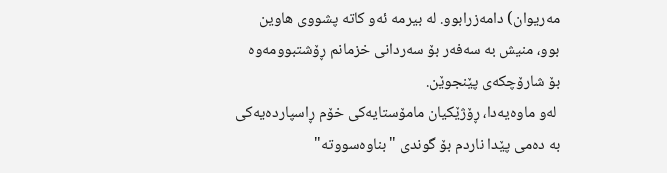مه‌ریوان) دامه‌زرابوو. له‌ بیرمه‌ ئه‌و كاته‌ پشووی‌ هاوین بوو، منیش به‌ سه‌فه‌ر بۆ سه‌ردانی‌ خزمانم ڕۆشتبوومه‌وه‌ بۆ شارۆچكه‌ی‌ پێنجوێن.
 له‌و ماوه‌یه‌دا، ڕۆژێكیان مامۆستایه‌كی‌ خۆم ڕاسپارده‌یه‌كی‌ به‌ ده‌می‌ پێدا ناردم بۆ گوندی‌ "بناوه‌سووته‌"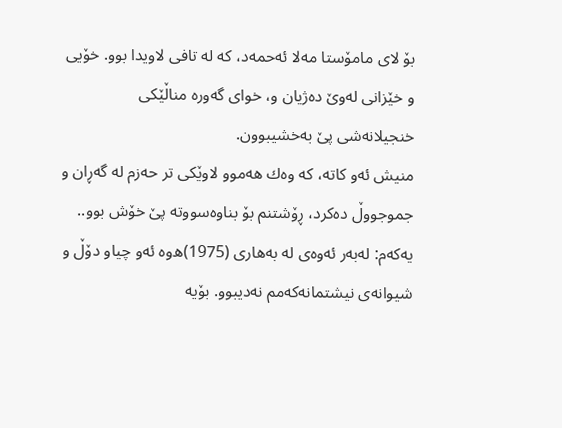بۆ لای‌ مامۆستا مه‌لا ئه‌حمه‌د، كه‌ له‌ تافی‌ لاویدا بوو. خۆیی‌ و خێزانی‌ له‌وێ‌ ده‌ژیان و، خوای‌ گه‌وره‌ مناڵێكی‌ خنجیلانه‌شی‌ پێ‌ به‌خشیبوون.
منیش ئه‌و كاته‌، كه‌ وه‌ك هه‌موو لاوێكی‌ تر حه‌زم له‌ گه‌ڕان و جموجووڵ‌ ده‌كرد، ڕۆشتنم بۆ بناوه‌سووته‌ پێ‌ خۆش بوو..
یه‌كه‌م: له‌به‌ر ئه‌وه‌ی‌ له‌ به‌هاری‌ (1975)ه‌وه‌ ئه‌و چیاو دۆڵ‌ و شیوانه‌ی‌ نیشتمانه‌كه‌مم نه‌دیبوو. بۆیه‌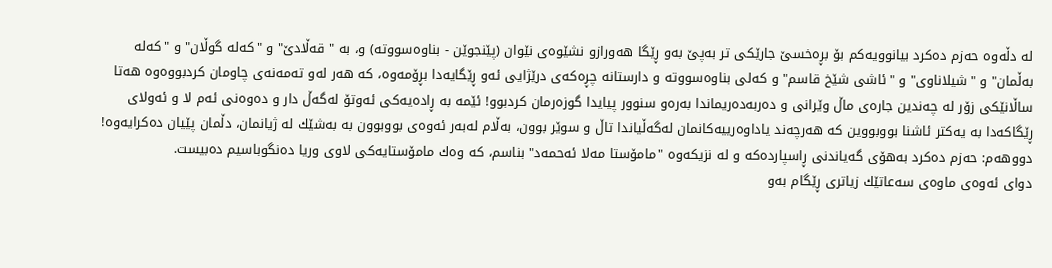له‌ دڵه‌وه‌ حه‌زم ده‌كرد بیانوویه‌كم بۆ بڕه‌خسێ‌ جارێكی‌ تر به‌پێ‌ به‌و ڕێگا هه‌ورازو نشێوه‌ی‌ نێوان (پێنجوێن - بناوه‌سووته‌) و، به‌ " قه‌ڵادێ‌" و "كه‌له‌ گوڵان" و "كه‌له‌ به‌ڵمان" و "شیلاناوی‌" و "ئاشی‌ شێخ قاسم" و كه‌لی‌ بناوه‌سووته‌ و دارستانه‌ چڕه‌كه‌ی‌ درێژایی‌ ئه‌و ڕێگایه‌دا بڕۆمه‌وه‌، كه‌ هه‌ر له‌و ته‌مه‌نه‌ی‌ چاومان كردبووه‌وه‌ هه‌تا ساڵانێكی‌ زۆر له‌ چه‌ندین جاره‌ی‌ ماڵ‌ وێرانی‌ و ده‌ربه‌ده‌ریماندا به‌ره‌و سنوور پیایدا گوزه‌رمان كردبوو! ئێمه‌ به‌ ڕاده‌یه‌كی‌ ئه‌وتۆ له‌گه‌ڵ‌ دار و ده‌وه‌نی‌ ئه‌م لا و ئه‌ولای‌ ڕێگاكه‌دا به‌ یه‌كتر ئاشنا بووبووین كه‌ هه‌رچه‌ند یاداوه‌رییه‌كانمان له‌گه‌ڵیاندا تاڵ‌ و سوێر بوون، به‌ڵام له‌به‌ر ئه‌وه‌ی‌ بووبوون به‌ به‌شێك له‌ ژیانمان، دڵمان پێیان ده‌كرایه‌وه‌!
دووهه‌م: حه‌زم ده‌كرد به‌هۆی‌ گه‌یاندنی‌ ڕاسپارده‌كه‌ و له‌ نزیكه‌وه‌ "مامۆستا مه‌لا ئه‌حمه‌د" بناسم، كه‌ وه‌ك مامۆستایه‌كی‌ لاوی‌ وریا ده‌نگوباسیم ده‌بیست.
دوای‌ ئه‌وه‌ی‌ ماوه‌ی‌ سه‌عاتێك زیاتری‌ ڕێگام به‌و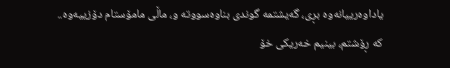یاداوه‌رییانه‌وه‌ بڕی‌، گه‌یشتمه‌ گوندی‌ بناوه‌سووته‌ و، ماڵی‌ مامۆستام دۆزییه‌وه‌..
كه‌ ڕۆشتم، بینیم خه‌ریكی‌ خۆ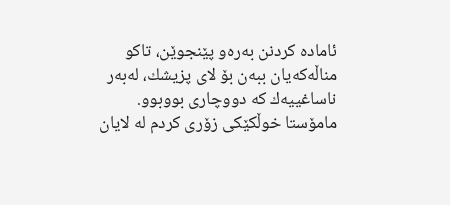ئاماده‌ كردنن به‌ره‌و پێنجوێن، تاكو مناڵه‌كه‌یان ببه‌ن بۆ لای‌ پزیشك، له‌به‌ر ناساغییه‌ك كه‌ دووچاری‌ بووبوو.
مامۆستا خوڵكێكی‌ زۆری‌ كردم له‌ لایان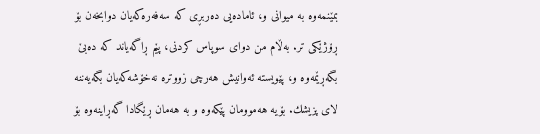بمێنمه‌وه‌ به‌ میوانی‌ و، ئاماده‌یی‌ ده‌ربڕی‌ كه‌ سه‌فه‌ره‌كه‌یان دوابخه‌ن بۆ ڕۆژێكی‌ تر. به‌ڵام من دوای‌ سوپاس كردنی‌، پێم ڕاگه‌یاند كه‌ ده‌بێ‌ بگه‌ڕێمه‌وه‌ و، پێویسته‌ ئه‌وانیش هه‌رچی‌ زووتره‌ نه‌خۆشه‌كه‌یان بگه‌یه‌ننه‌ لای‌ پزیشك. بۆیه‌ هه‌موومان پێكه‌وه‌ و به‌ هه‌مان ڕێگادا گه‌ڕاینه‌وه‌ بۆ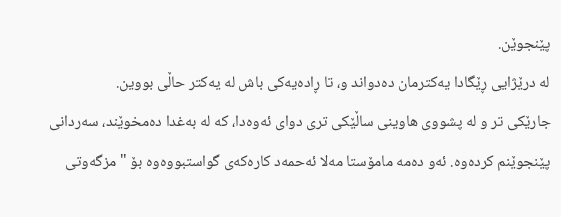پێنجوێن.
له‌ درێژایی‌ ڕێگادا یه‌كترمان ده‌دواند و، تا ڕاده‌یه‌كی‌ باش له‌ یه‌كتر حاڵی‌ بووین.
جارێكی‌ تر و له‌ پشووی‌ هاوینی‌ ساڵێكی‌ تری‌ دوای‌ ئه‌وه‌دا، كه‌ له‌ به‌غدا ده‌مخوێند، سه‌ردانی‌ پێنجوێنم كرده‌وه‌. ئه‌و ده‌مه‌ مامۆستا مه‌لا ئه‌حمه‌د كاره‌كه‌ی‌ گواستبووه‌وه‌ بۆ "مزگه‌وتی‌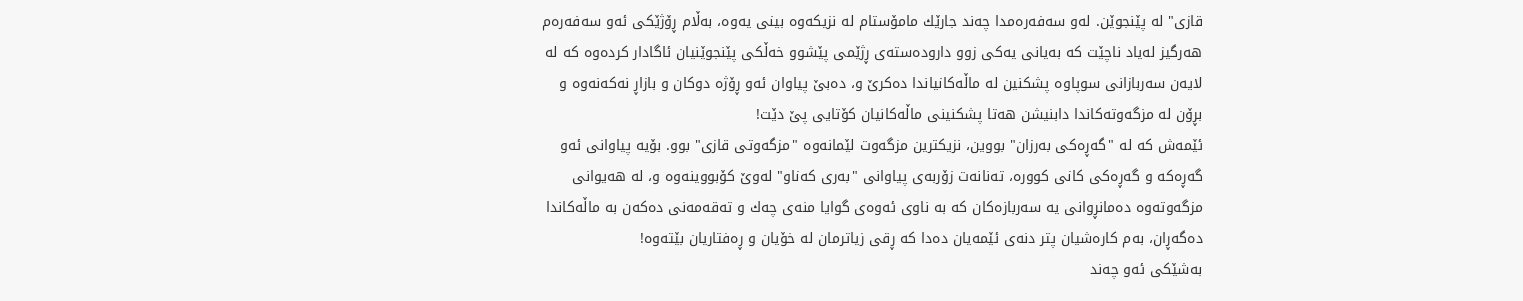قازی‌" له‌ پێنجوێن. له‌و سه‌فه‌ره‌مدا چه‌ند جارێك مامۆستام له‌ نزیكه‌وه‌ بینی‌ یه‌وه‌، به‌ڵام ڕۆژێكی‌ ئه‌و سه‌فه‌ره‌م هه‌رگیز له‌یاد ناچێت كه‌ به‌یانی‌ یه‌كی‌ زوو داروده‌سته‌ی‌ ڕژێمی‌ پێشوو خه‌ڵكی‌ پێنجوێنیان ئاگادار كرده‌وه‌ كه‌ له‌ لایه‌ن سه‌ربازانی‌ سوپاوه‌ پشكنین له‌ ماڵه‌كانیاندا ده‌كرێ‌ و، ده‌بێ‌ پیاوان ئه‌و ڕۆژه‌ دوكان و بازاڕ نه‌كه‌نه‌وه‌ و بڕۆن له‌ مزگه‌وته‌كاندا دابنیشن هه‌تا پشكنینی‌ ماڵه‌كانیان كۆتایی‌ پێ‌ دێت!
ئێمه‌ش كه‌ له‌ "گه‌ڕه‌كی‌ به‌رزان" بووین، نزیكترین مزگه‌وت لێمانه‌وه‌ "مزگه‌وتی‌ قازی‌" بوو. بۆیه‌ پیاوانی‌ ئه‌و گه‌ڕه‌كه‌ و گه‌ڕه‌كی‌ كانی‌ كووره‌، ته‌نانه‌ت زۆربه‌ی‌ پیاوانی‌ "به‌ری‌ كه‌ناو" له‌وێ‌ كۆبووینه‌وه‌ و، له‌ هه‌یوانی‌ مزگه‌وته‌وه‌ ده‌مانڕوانی‌ یه‌ سه‌ربازه‌كان كه‌ به‌ ناوی‌ ئه‌وه‌ی‌ گوایا منه‌ی‌ چه‌ك و ته‌قه‌مه‌نی‌ ده‌كه‌ن به‌ ماڵه‌كاندا ده‌گه‌ڕان، به‌م كاره‌شیان پتر دنه‌ی‌ ئێمه‌یان ده‌دا كه‌ ڕقی‌ زیاترمان له‌ خۆیان و ڕه‌فتاریان بێته‌وه‌!
به‌شێكی‌ ئه‌و چه‌ند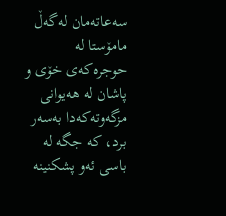سه‌عاته‌مان له‌گه‌ڵ‌ مامۆستا له‌ حوجره‌كه‌ی‌ خۆی‌ و پاشان له‌ هه‌یوانی‌ مزگه‌وته‌كه‌دا به‌سه‌ر برد، كه‌ جگه‌ له‌ باسی‌ ئه‌و پشكنینه‌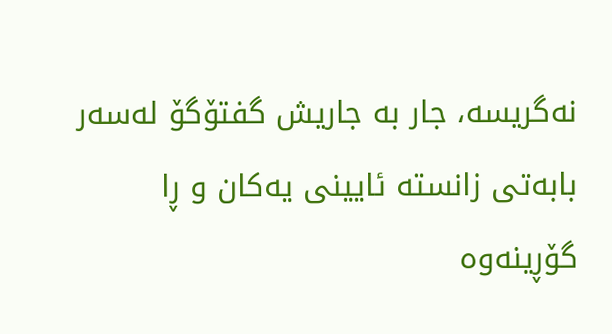نه‌گریسه‌، جار به‌ جاریش گفتۆگۆ له‌سه‌ر بابه‌تی‌ زانسته‌ ئایینی‌ یه‌كان و ڕا گۆڕینه‌وه‌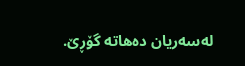له‌سه‌ریان ده‌هاته‌ گۆڕێ‌.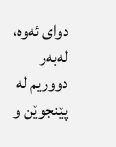دوای‌ ئه‌وه‌، له‌به‌ر دووریم له‌ پێنجوێن و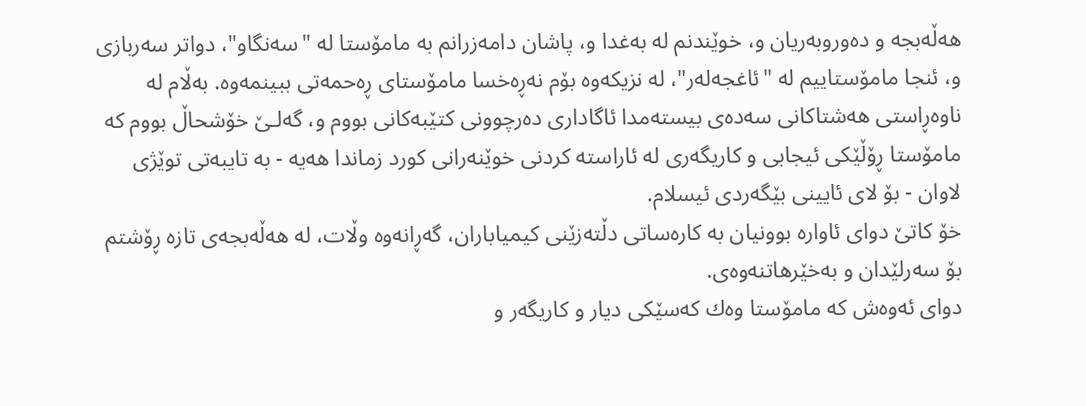هه‌ڵه‌بجه‌ و ده‌وروبه‌ریان و، خوێندنم له‌ به‌غدا و، پاشان دامه‌زرانم به‌ مامۆستا له‌ "سه‌نگاو"، دواتر سه‌ربازی‌ و، ئنجا مامۆستاییم له‌ "ئاغجه‌له‌ر"، له‌ نزیكه‌وه‌ بۆم نه‌ڕه‌خسا مامۆستای‌ ڕه‌حمه‌تی‌ ببینمه‌وه‌. به‌ڵام له‌ ناوه‌ڕاستی‌ هه‌شتاكانی‌ سه‌ده‌ی‌ بیسته‌مدا ئاگاداری‌ ده‌رچوونی‌ كتێبه‌كانی‌ بووم و، گه‌لـێ‌ خۆشحاڵ‌ بووم كه‌ مامۆستا ڕۆڵێكی‌ ئیجابی‌ و كاریگه‌ری‌ له‌ ئاراسته‌ كردنی‌ خوێنه‌رانی‌ كورد زماندا هه‌یه‌ - به‌ تایبه‌تی‌ توێژی‌  لاوان - بۆ لای‌ ئایینی‌ بێگه‌ردی‌ ئیسلام.
خۆ كاتێ‌ دوای‌ ئاواره‌ بوونیان به‌ كاره‌ساتی‌ دڵته‌زێنی‌ كیمیاباران، گه‌ڕانه‌وه‌ وڵات، له‌ هه‌ڵه‌بجه‌ی‌ تازه‌ ڕۆشتم بۆ سه‌رلێدان و به‌خێرهاتنه‌وه‌ی‌.
دوای‌ ئه‌وه‌ش كه‌ مامۆستا وه‌ك كه‌سێكی‌ دیار و كاریگه‌ر و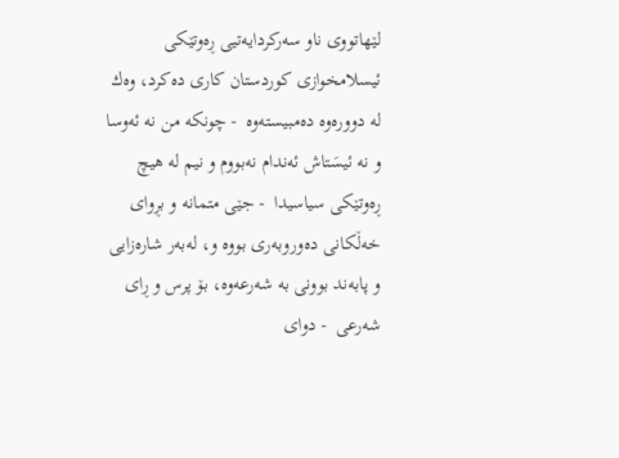لێهاتووی‌ ناو سه‌ركردایه‌تیی‌ ڕه‌وتێكی‌ ئیسلامخوازی‌ كوردستان كاری‌ ده‌كرد، وه‌ك له‌ دووره‌وه‌ ده‌مبیسته‌وه‌  - چونكه‌ من نه‌ ئه‌وسا و نه‌ ئیسَتاش ئه‌ندام نه‌بووم و نیم له‌ هیچ ڕه‌وتێكی‌ سیاسیدا  - جێی‌ متمانه‌ و بڕوای‌ خه‌ڵكانی‌ ده‌وروبه‌ری‌ بووه‌ و، له‌به‌ر شاره‌زایی‌ و پابه‌ند بوونی‌ به‌ شه‌رعه‌وه‌، بۆ پرس و ڕای‌ شه‌رعی‌  - دوای‌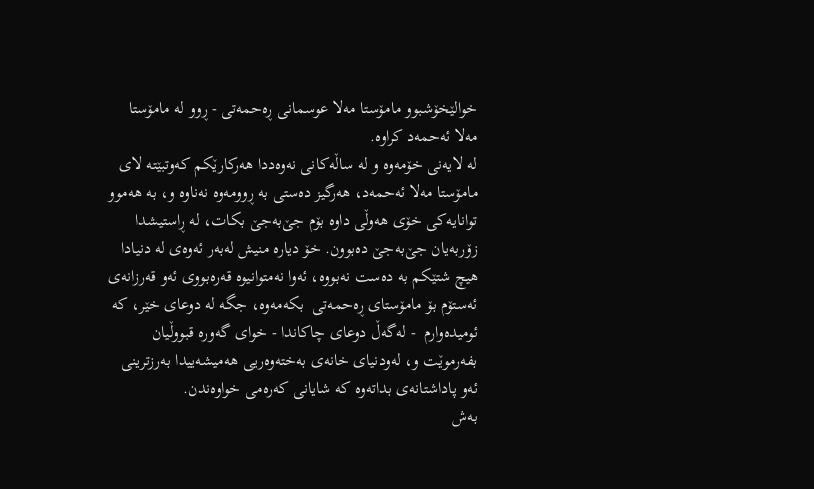خوالێخۆشبوو مامۆستا مه‌لا عوسمانی‌ ڕه‌حمه‌تی‌ - ڕوو له‌ مامۆستا مه‌لا ئه‌حمه‌د كراوه‌.
له‌ لایه‌نی‌ خۆمه‌وه‌ و له‌ ساڵه‌كانی‌ نه‌وه‌ددا هه‌ركارێكم كه‌وتبێته‌ لای‌ مامۆستا مه‌لا ئه‌حمه‌د، هه‌رگیز ده‌ستی‌ به‌ ڕوومه‌وه‌ نه‌ناوه‌ و، به‌ هه‌موو توانایه‌كی‌ خۆی‌ هه‌وڵی‌ داوه‌ بۆم جێ‌به‌جێ‌ بكات، له‌ ڕاستیشدا زۆربه‌یان جێ‌به‌جێ‌ ده‌بوون. خۆ دیاره‌ منیش له‌به‌ر ئه‌وه‌ی‌ له‌ دنیادا هیچ شتێكم به‌ ده‌ست نه‌بووه‌، ئه‌وا نه‌متوانیوه‌ قه‌ره‌بووی‌ ئه‌و قه‌رزانه‌ی‌ ئه‌ستۆم بۆ مامۆستای‌ ڕه‌حمه‌تی‌  بكه‌مه‌وه‌، جگه‌ له‌ دوعای‌ خێر، كه‌ ئومیده‌وارم  - له‌گه‌ڵ‌ دوعای‌ چاكاندا - خوای‌ گه‌وره‌ قبووڵیان بفه‌رموێت و، له‌ودنیای‌ خانه‌ی‌ به‌خته‌وه‌ریی‌ هه‌میشه‌ییدا به‌رزترینی‌ ئه‌و پاداشتانه‌ی‌ بداته‌وه‌ كه‌ شایانی‌ كه‌ره‌می‌ خواوه‌ندن.
به‌ش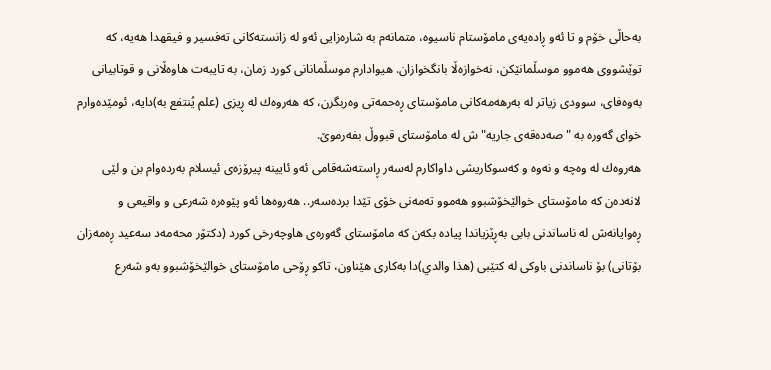به‌حاڵی‌ خۆم و تا ئه‌و ڕاده‌یه‌ی‌ مامۆستام ناسیوه‌، متمانه‌م به‌ شاره‌زایی‌ ئه‌و له‌ زانسته‌كانی‌ ته‌فسیر و فیقهدا هه‌یه‌، كه‌ توێشووی‌ هه‌موو موسڵمانێكن، نه‌خوازه‌ڵا بانگخوازان. هیوادارم موسڵمانانی‌ كورد زمان، به‌ تایبه‌ت هاوه‌ڵانی‌ و قوتابیانی‌ به‌وه‌فای‌، سوودی‌ زیاتر له‌ به‌رهه‌مه‌كانی‌ مامۆستای‌ ڕه‌حمه‌تی‌ وه‌ربگرن، كه‌ هه‌روه‌ك له‌ ڕیزی‌ (علم یُنتفع به‌)دایه‌، ئومێده‌وارم خوای‌ گه‌وره‌ به‌ "صه‌ده‌قه‌ی‌ جاریه‌"ش له‌ مامۆستای‌ قبووڵ‌ بفه‌رموێ‌.
هه‌روه‌ك له‌ وه‌چه‌ و نه‌وه‌ و كه‌سوكاریشی‌ داواكارم له‌سه‌ر ڕاسته‌شه‌قامی‌ ئه‌و ئایینه‌ پیرۆزه‌ی‌ ئیسلام به‌رده‌وام بن و لێی‌ لانه‌ده‌ن كه‌ مامۆستای‌ خوالێخۆشبوو هه‌موو ته‌مه‌نی‌ خۆی‌ تێدا برده‌سه‌ر.. هه‌روه‌ها ئه‌و پێوه‌ره‌ شه‌رعی‌ و واقیعی‌ و ڕه‌وایانه‌ش له‌ ناساندنی‌ بابی‌ به‌ڕێزیاندا پیاده‌ بكه‌ن كه‌ مامۆستای‌ گه‌وره‌ی‌ هاوچه‌رخی‌ كورد (دكتۆر محه‌مه‌د سه‌عید ڕه‌مه‌زان بۆتانی‌) بۆ ناساندنی‌ باوكی‌ له‌ كتێبی‌ (هذا والدي)دا به‌كاری‌ هێناون، تاكو ڕۆحی‌ مامۆستای‌ خوالێخۆشبوو به‌و شه‌رع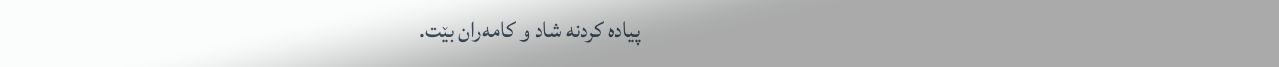پیاده‌ كردنه‌ شاد و كامه‌ران بێت.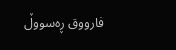فارووق ڕه‌سووڵ‌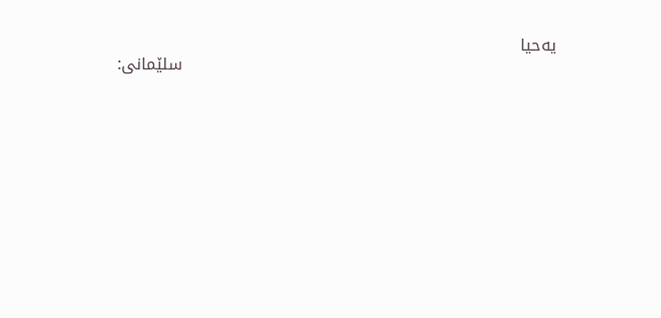یه‌حیا
                                                                     سلێمانی‌: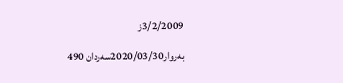3/2/2009ز

بەروار2020/03/30سەردان 490